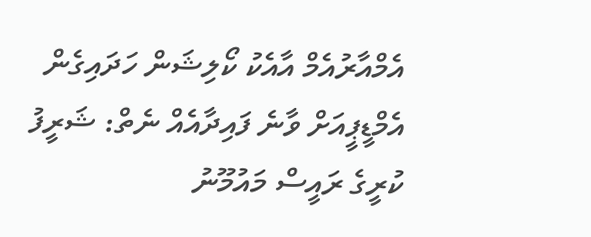އެމްއާރުއެމް އާއެކު ކޯލިޝަން ހަދައިގެން އެމްޑީޕީއަށް ވާނެ ފައިދާއެއް ނެތް: ޝަރީފު
ކުރީގެ ރައީސް މައުމޫނު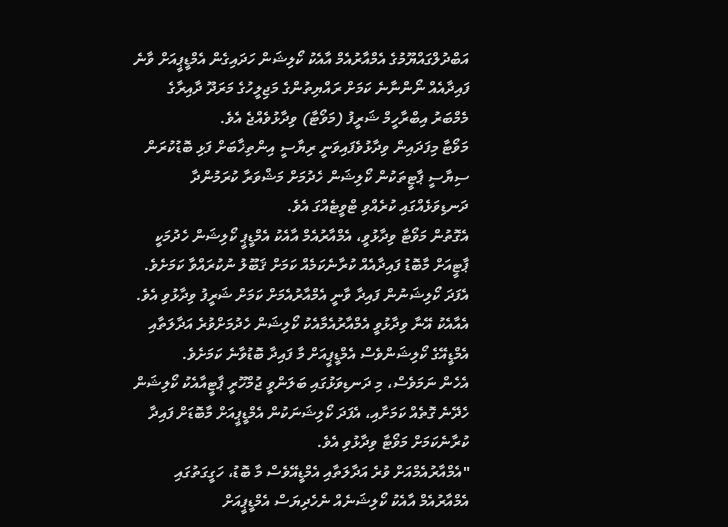އަބްދުލްގައްޔޫމުގެ އެމްއާރުއެމް އާއެކު ކޯލިޝަން ހަދައިގެން އެމްޑީޕީއަށް ވާނެ ފައިދާއެއް ނޯންނާނެ ކަމަށް ރައްޔިތުންގެ މަޖިލީހުގެ މަރަދޫ ދާއިރާގެ މެމްބަރު އިބްރާހީމް ޝަރީފު (މަވޯޓާ) ވިދާޅުވެއްޖެ އެވެ.
މަވޯޓާ މިފަދައިން ވިދާޅުވެފައިވަނީ ރިޔާސީ އިންތިޚާބަށް ފަޅި ބޮޑުކުރަން ސިޔާސީ ޕާޓީތަކުން ކޯލިޝަން ހެދުމަށް މަޝްވަރާ ކުރަމުންދާ ދަނޑިވަޅެއްގައި ކުރެއްވި ޓްވީޓެއްގަ އެވެ.
އެގޮތުން މަވޯޓާ ވިދާޅުވީ، އެމްއާރުއެމް އާއެކު އެމްޑީޕީ ކޯލިޝަން ހެދުމަކީ ޕާޓީއަށް މާބޮޑު ފައިދާއެއް ކުރާނެކަމެއް ކަމަށް ޤަބޫލު ނުކުރައްވާ ކަމަށެވެ. އެފަދަ ކޯލިޝަނުން ފައިދާ ވާނީ އެމްއާރުއެމަށް ކަމަށް ޝަރީފު ވިދާޅުވި އެވެ.
އެއާއެކު އޭނާ ވިދާޅުވީ އެމްއާރުއެމާއެކު ކޯލިޝަން ހެދުމަށްވުރެ އަދާލަތާއި އެމްޑީއޭގެ ކޯލިޝަންވެސް އެމްޑީޕީއަށް މާ ފައިދާ ބޮޑުވާނެ ކަމަށެވެ.
އެހެން ނަމަވެސް، މި ދަނޑިވަޅުގައި ބަލަންވީ ޖުމްހޫރީ ޕާޓީއާއެކު ކޯލިޝަން ހެދޭނެ ގޮތެއް ކަމަށާއި، އެފަދަ ކޯލިޝަނަކުން އެމްޑީޕީއަށް މާބޮޑަށް ފައިދާ ކުރާނެކަމަށް މަވޯޓާ ވިދާޅުވި އެވެ.
"އެމްއާރުއެމްއަށް ވުރެ އަދާލަތާއި އެމްޑީއޭވެސް މާ ބޮޑު، ހަގީގަތުގައި އެމްއާރުއެމް އާއެކު ކޯލިޝަނެއް ނެހެދިޔަސް އެމްޑީޕީއަށް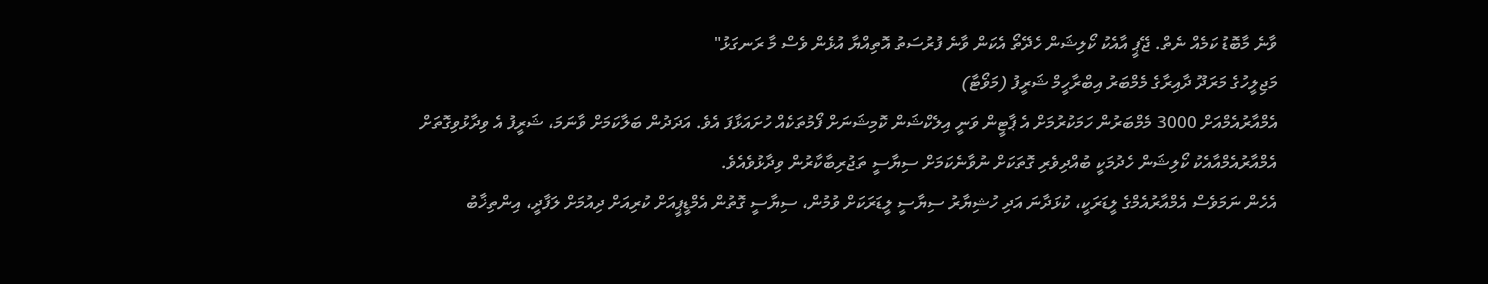ވާނެ މާބޮޑު ކަމެއް ނެތް. ޖޭޕީ އާއެކު ކޯލިޝަން ހެދޭތޯ އެކަން ވާނެ ފުރުސަތު އޮތިއްޔާ އުޅެން ވެސް މާ ރަނގަޅު"
މަޖިލީހުގެ މަރަދޫ ދާއިރާގެ މެމްބަރު އިބްރާހީމް ޝަރީފު (މަވޯޓާ)
އެމްއާރުއެމްއަށް 3000 މެމްބަރުން ހަމަކުރުމަށް އެ ޕާޓީން ވަނީ އިލެކްޝަން ކޮމިޝަނަށް ފޯމުތަކެއް ހުށައަޅާފަ އެވެ. އަދަދުން ބަލާކަމަށް ވާނަމަ، ޝަރީފު އެ ވިދާޅުވިގޮތަށް އެމްއާރުއެމްއާއެކު ކޯލިޝަން ހެދުމަކީ ބުއްދިވެރި ގޮތަކަށް ނުވާނެކަމަށް ސިޔާސީ ތަޖުރިބާކާރުން ވިދާޅުވެއެވެ.
އެހެން ނަމަވެސް އެމްއާރުއެމްގެ ލީޑަރަކީ، ކުޅަދާނަ އަދި ހުޝިޔާރު ސިޔާސީ ލީޑަރަކަށް ވުމުން، ސިޔާސީ ގޮތުން އެމްޑީޕީއަށް ކުރިއަށް ދިއުމަށް ލަފާދީ، އިންތިޚާބު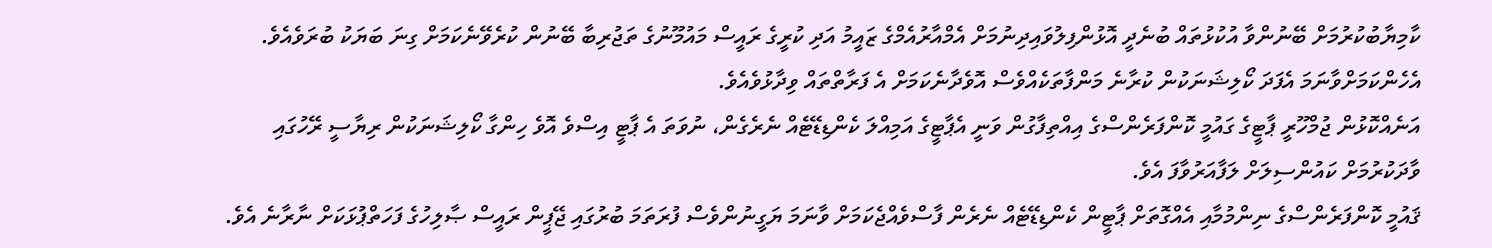ކާމިޔާބުކުރުމަށް ބޭނުންވާ އުކުޅުތައް ބުނެދީ އޮޅުންފިލުވައިދިނުމަށް އެމްއާރުއެމްގެ ޒައީމު އަދި ކުރީގެ ރައީސް މައުމޫނުގެ ތަޖުރިބާ ބޭނުން ކުރެވޭނެކަމަށް ގިނަ ބަޔަކު ބުރަވެއެވެ.
އެހެންކަމަށްވާނަމަ އެފަދަ ކޯލިޝަނަކުން ކުރާނެ މަންފާތަކެއްވެސް އޮވެދާނެކަމަށް އެ ފަރާތްތައް ވިދާޅުވެއެވެ.
އަނެއްކޮޅުން ޖުމްހޫރީ ޕާޓީގެ ގައުމީ ކޮންފަރެންސްގެ އިއްތިފާގުން ވަނީ އެޕާޓީގެ އަމިއްލަ ކެންޑިޑޭޓެއް ނެރެގެން، ނުވަތަ އެ ޕާޓީ އިސްވެ އޮވެ ހިންގާ ކޯލިޝަނަކުން ރިޔާސީ ރޭހުގައި ވާދަކުރުމަށް ކައުންސިލަށް ލަފާއަރުވާފަ އެވެ.
ޤައުމީ ކޮންފަރެންސްގެ ނިންމުމާއި އެއްގޮތަށް ޕާޓީން ކެންޑިޑޭޓެއް ނެރެން ފާސްވެއްޖެކަމަށް ވާނަމަ ޔަގީނުންވެސް ފުރަތަމަ ބުރުގައި ޖޭޕީން ރައީސް ޞާލިހުގެ ފަހަތްޕުޅަކަށް ނާރާނެ އެވެ.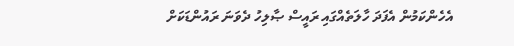އެހެންކަމުން އެފަދަ ހާލަތެއްގައި ރައީސް ޞާލިހު ދެވަނަ ރައުންޑަކަށް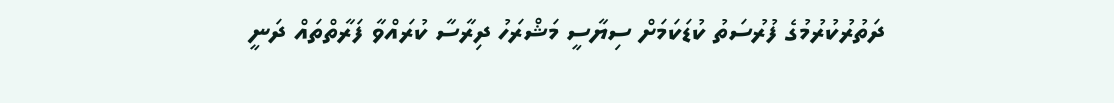ދަތުރުކުރުމުގެ ފުރުސަތު ކުޑަކަމަށް ސިޔާސީ މަޝްރަހު ދިރާސާ ކުރައްވާ ފަރާތްތައް ދަނީ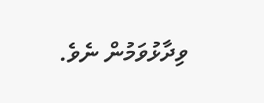ވިދާޅުވަމުން ނެވެ.